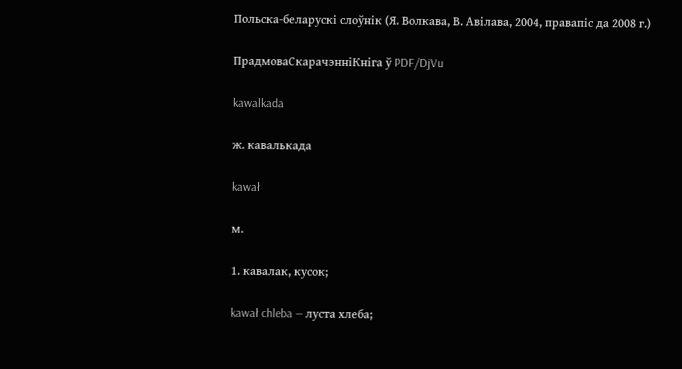Польска-беларускі слоўнік (Я. Волкава, В. Авілава, 2004, правапіс да 2008 г.)

ПрадмоваСкарачэнніКніга ў PDF/DjVu

kawalkada

ж. кавалькада

kawał

м.

1. кавалак, кусок;

kawał chleba — луста хлеба;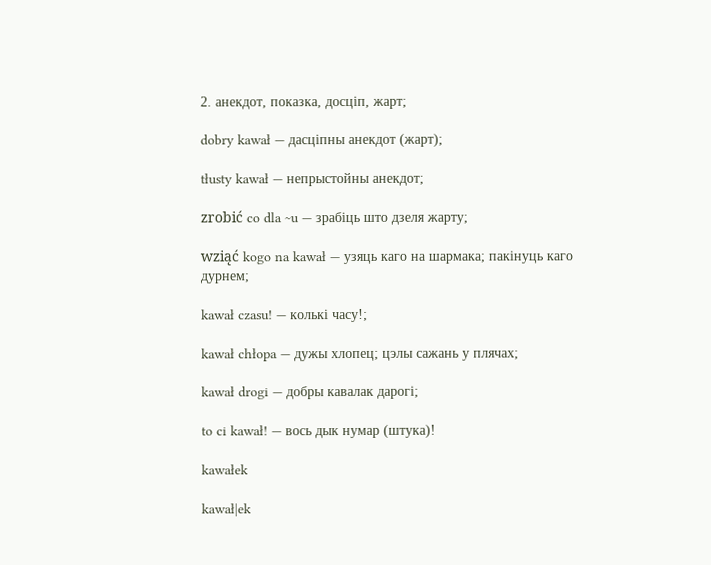2. анекдот, показка, досціп, жарт;

dobry kawał — дасціпны анекдот (жарт);

tłusty kawał — непрыстойны анекдот;

zrobić co dla ~u — зрабіць што дзеля жарту;

wziąć kogo na kawał — узяць каго на шармака; пакінуць каго дурнем;

kawał czasu! — колькі часу!;

kawał chłopa — дужы хлопец; цэлы сажань у плячах;

kawał drogi — добры кавалак дарогі;

to ci kawał! — вось дык нумар (штука)!

kawałek

kawał|ek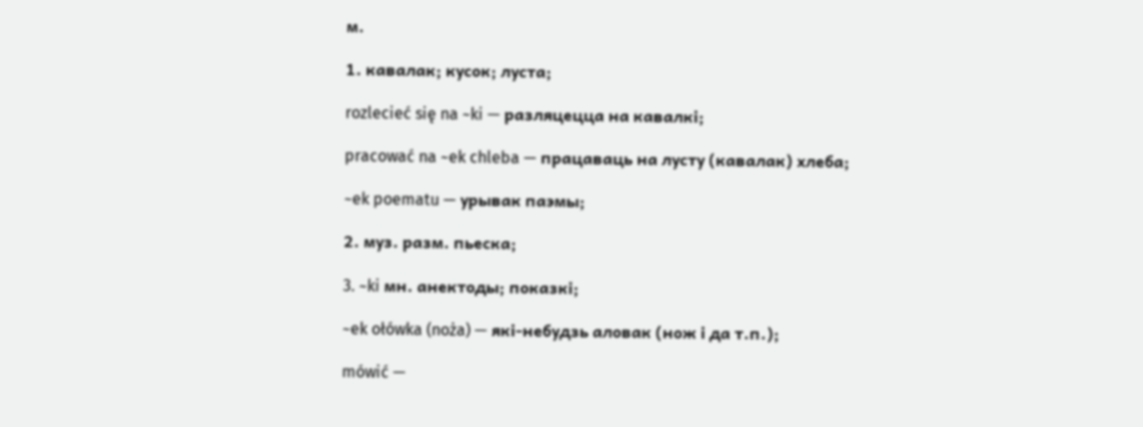м.

1. кавалак; кусок; луста;

rozlecieć się na ~ki — разляцецца на кавалкі;

pracować na ~ek chleba — працаваць на лусту (кавалак) хлеба;

~ek poematu — урывак паэмы;

2. муз. разм. пьеска;

3. ~ki мн. анектоды; показкі;

~ek ołówka (noża) — які-небудзь аловак (нож і да т.п.);

mówić —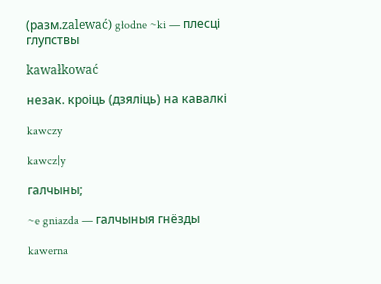(разм.zalewać) głodne ~ki — плесці глупствы

kawałkować

незак. кроіць (дзяліць) на кавалкі

kawczy

kawcz|y

галчыны;

~e gniazda — галчыныя гнёзды

kawerna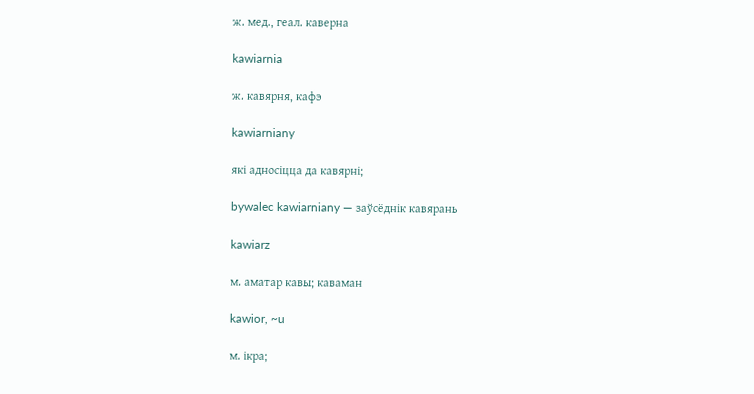ж. мед., геал. каверна

kawiarnia

ж. кавярня, кафэ

kawiarniany

які адносіцца да кавярні;

bywalec kawiarniany — заўсёднік кавярань

kawiarz

м. аматар кавы; каваман

kawior, ~u

м. ікра;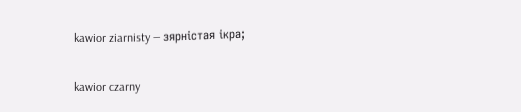kawior ziarnisty — зярністая ікра;

kawior czarny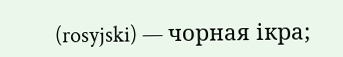(rosyjski) — чорная ікра;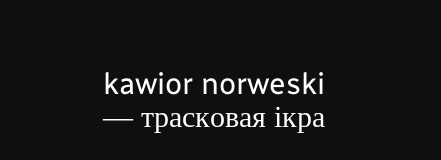kawior norweski — трасковая ікра